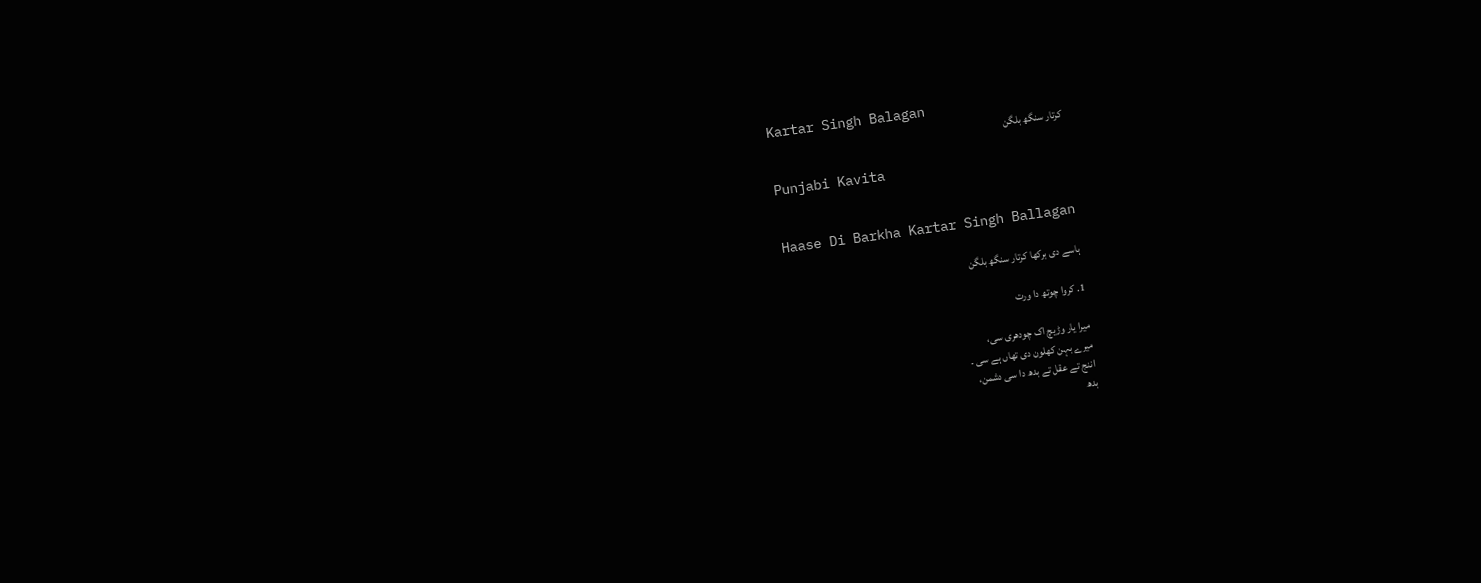Kartar Singh Balagan
کرتار سنگھ بلگن

Punjabi Kavita


Haase Di Barkha Kartar Singh Ballagan

ہاسے دی برکھا کرتار سنگھ بلگن

1. کروا چوتھ دا ورت

میرا یار وڑیچ اک چودھری سی،
میرے بہن کھلون دی تھاں ہے سی ۔
اننج تے عقل تے بدھ دا سی دشمن،
بدھ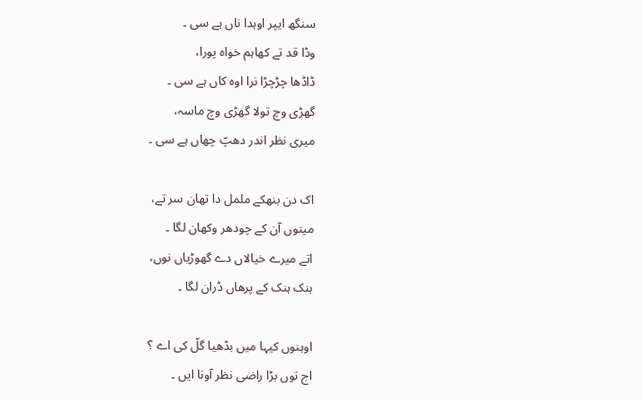سنگھ ایپر اوہدا ناں ہے سی ۔
وڈا قد تے کھاہم خواہ پورا،
ڈاڈھا چڑچڑا نرا اوہ کاں ہے سی ۔
گھڑی وچ تولا گھڑی وچ ماسہ،
میری نظر اندر دھپّ چھاں ہے سی ۔

اک دن بنھکے ململ دا تھان سر تے،
مینوں آن کے چودھر وکھان لگا ۔
اتے میرے خیالاں دے گھوڑیاں نوں،
ہنک ہنک کے پرھاں ڈران لگا ۔

اوہنوں کیہا میں بڈھیا گلّ کی اے ؟
اج توں بڑا راضی نظر آونا ایں ۔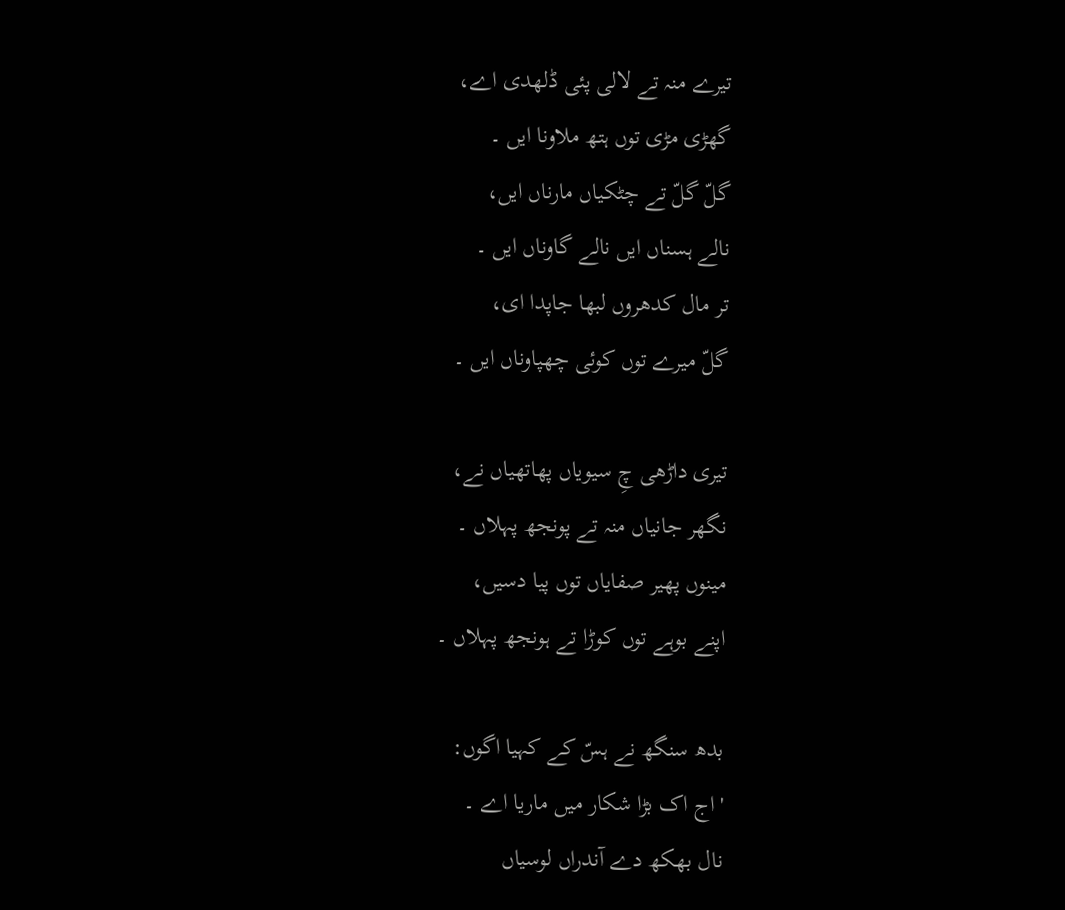تیرے منہ تے لالی پئی ڈلھدی اے،
گھڑی مڑی توں ہتھ ملاونا ایں ۔
گلّ گلّ تے چٹکیاں مارناں ایں،
نالے ہسناں ایں نالے گاوناں ایں ۔
تر مال کدھروں لبھا جاپدا ای،
گلّ میرے توں کوئی چھپاوناں ایں ۔

تیری داڑھی چِ سیویاں پھاتھیاں نے،
نگھر جانیاں منہ تے پونجھ پہلاں ۔
مینوں پھیر صفایاں توں پیا دسیں،
اپنے بوہے توں کوڑا تے ہونجھ پہلاں ۔

بدھ سنگھ نے ہسّ کے کہیا اگوں:
'اج اک بڑا شکار میں ماریا اے ۔
نال بھکھ دے آندراں لوسیاں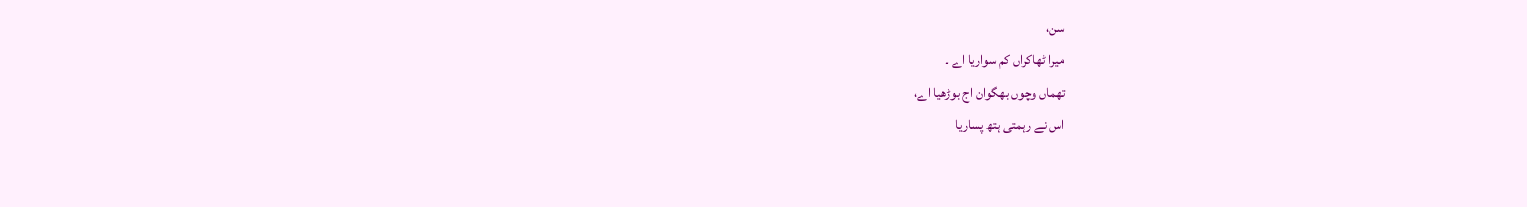سن،
میرا ٹھاکراں کم سواریا اے ۔
تھماں وچوں بھگوان اج بوڑھیا اے،
اس نے رہمتی ہتھ پساریا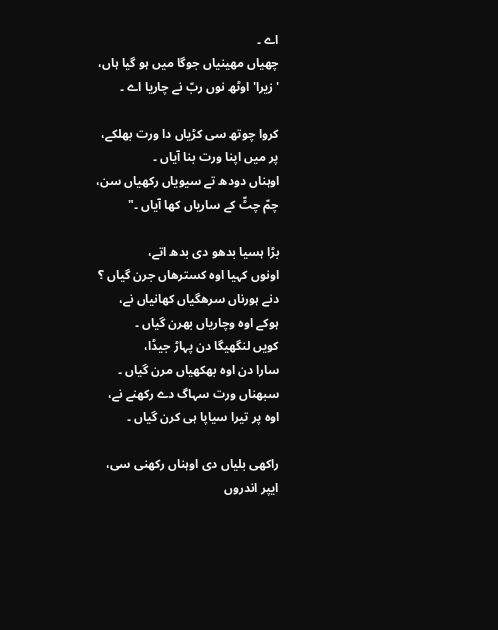اے ۔
چھیاں مھینیاں جوگا میں ہو گیا ہاں،
'زیرا' اوٹھ نوں ربّ نے چاریا اے ۔

کروا چوتھ سی کڑیاں دا ورت بھلکے،
پر میں اپنا ورت بنا آیاں ۔
اوہناں دودھ تے سیویاں رکھیاں سن،
چمّ چٹّ کے ساریاں کھا آیاں ۔"

بڑا ہسیا بدھو دی بدھ اتے،
اونوں کہیا اوہ کسترھاں جرن گیاں ؟
دنے ہورناں سرھگیاں کھانیاں نے،
ہوکے اوہ وچاریاں بھرن گیاں ۔
کویں لنگھیگا دن پہاڑ جیڈا،
سارا دن اوہ بھکھیاں مرن گیاں ۔
سبھناں ورت سہاگ دے رکھنے نے،
اوہ پر تیرا سیاپا ہی کرن گیاں ۔

راکھی بلیاں دی اوہناں رکھنی سی،
ایپر اندروں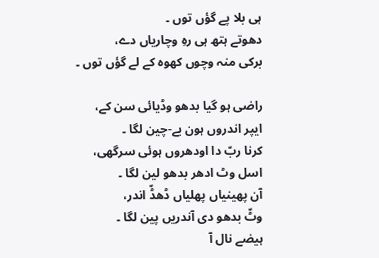ہی بلا پے گؤں توں ۔
دھوتے ہتھ ہی رہِ وچاریاں دے،
برکی منہ وچوں کھوہ کے لے گؤں توں ۔

راضی ہو گیا بدھو وڈیائی سن کے،
ایپر اندروں ہون بے-چین لگا ۔
کرنا ربّ دا اودھروں ہوئی سرگھی،
اسل وٹ ادھر بدھو لین لگا ۔
آن پھینیاں پھلیاں ڈھڈّ اندر،
وٹّ بدھو دی آندریں پین لگا ۔
ہیضے نال آ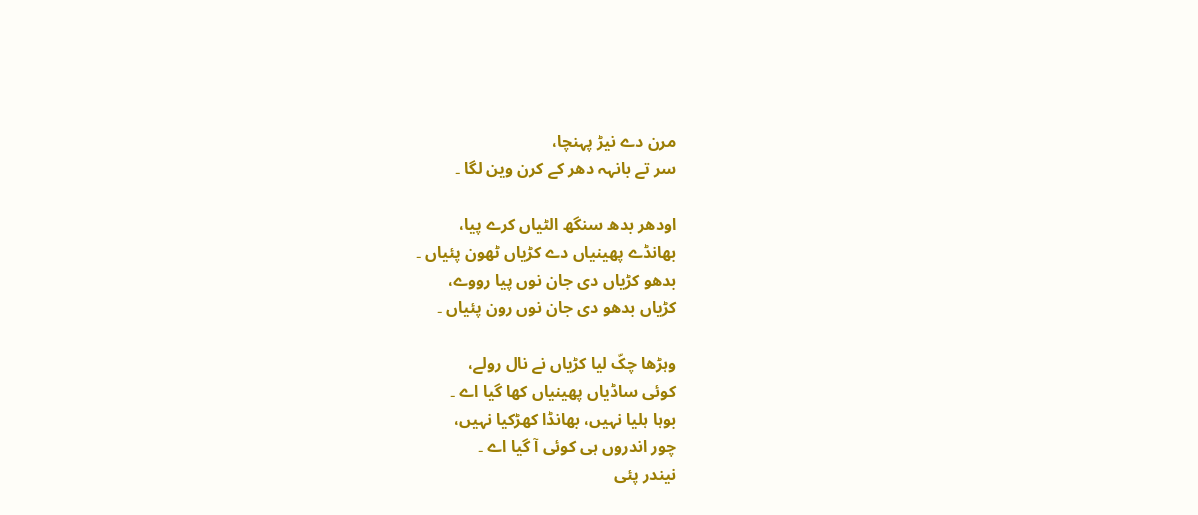مرن دے نیڑ پہنچا،
سر تے بانہہ دھر کے کرن وین لگا ۔

اودھر بدھ سنگھ الٹیاں کرے پیا،
بھانڈے پھینیاں دے کڑیاں ٹھون پئیاں ۔
بدھو کڑیاں دی جان نوں پیا رووے،
کڑیاں بدھو دی جان نوں رون پئیاں ۔

وہڑھا چکّ لیا کڑیاں نے نال رولے،
کوئی ساڈیاں پھینیاں کھا گیا اے ۔
بوہا ہلیا نہیں، بھانڈا کھڑکیا نہیں،
چور اندروں ہی کوئی آ گیا اے ۔
نیندر پئی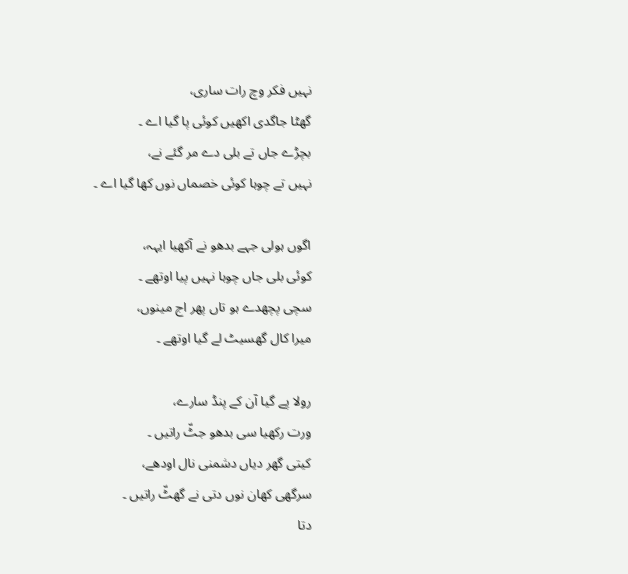نہیں فکر وچ رات ساری،
گھٹا جاگدی اکھیں کوئی پا گیا اے ۔
بچڑے جاں تے بلی دے مر گئے نے،
نہیں تے چوہا کوئی خصماں نوں کھا گیا اے ۔

اگوں ہولی جہے بدھو نے آکھیا ایہہ،
کوئی بلی جاں چوہا نہیں پیا اوتھے ۔
سچی پچھدے ہو تاں پھر اج مینوں،
میرا کال گھسیٹ لے گیا اوتھے ۔

رولا پے گیا آن کے پنڈ سارے،
ورت رکھیا سی بدھو جٹّ راتیں ۔
کیتی گھر دیاں دشمنی نال اودھے،
سرگھی کھان نوں دتی نے گھٹّ راتیں ۔
دتا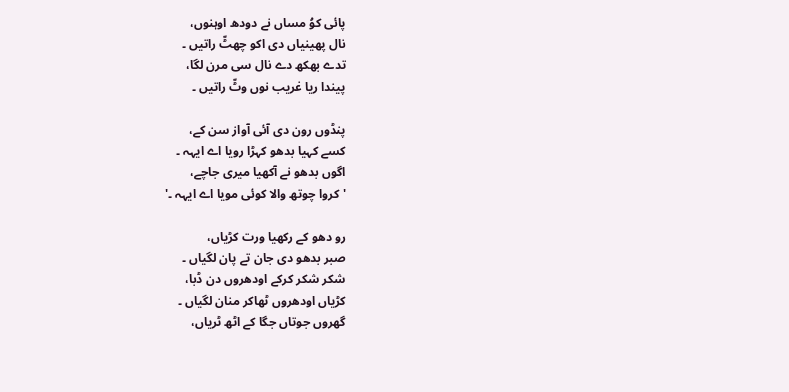پائی کوُ مساں نے دودھ اوہنوں،
نال پھینیاں دی اکو چھٹّ راتیں ۔
تدے بھکھ دے نال سی مرن لگا،
پیندا ریا غریب نوں وٹّ راتیں ۔

پنڈوں رون دی آئی آواز سن کے،
کسے کہیا بدھو کہڑا رویا اے ایہہ ۔
اگوں بدھو نے آکھیا میری جاچے،
'کروا چوتھ والا کوئی مویا اے ایہہ ۔'

رو دھو کے رکھیا ورت کڑیاں،
صبر بدھو دی جان تے پان لگیاں ۔
شکر شکر کرکے اودھروں دن ڈبا،
کڑیاں اودھروں ٹھاکر منان لگیاں ۔
گھروں جوتاں جگا کے اٹھ ٹریاں،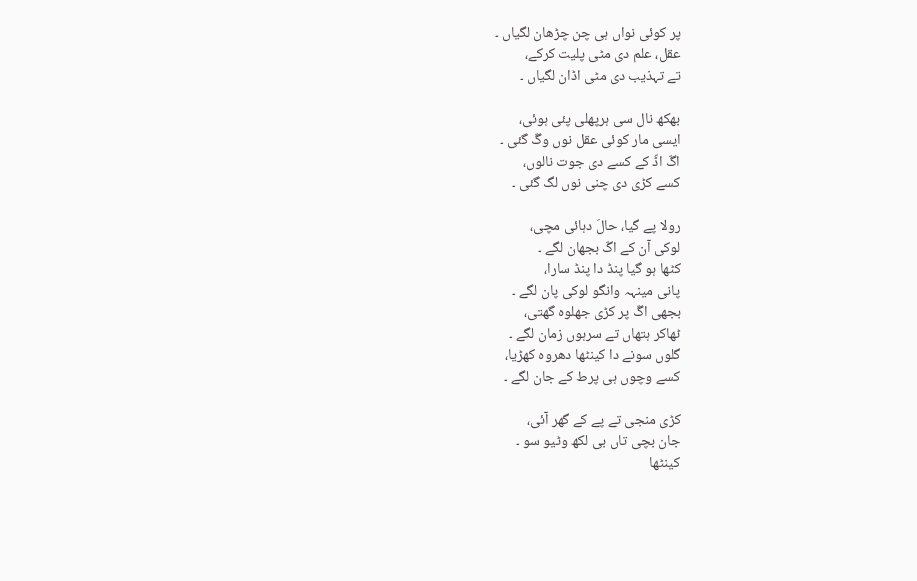پر کوئی نواں ہی چن چڑھان لگیاں ۔
عقل، علم دی مٹی پلیت کرکے،
تے تہذیب دی مٹی اڈان لگیاں ۔

بھکھ نال سی ہرپھلی پئی ہوئی،
ایسی مار کوئی عقل نوں وگّ گئی ۔
اگّ اڈّ کے کسے دی جوت نالوں،
کسے کڑی دی چنی نوں لگ گئی ۔

رولا پے گیا، حالَ دہائی مچی،
لوکی آن کے اگّ بجھان لگے ۔
کٹھا ہو گیا پنڈ دا پنڈ سارا،
پانی مینہہ وانگو لوکی پان لگے ۔
بجھی اگّ پر کڑی جھلوہ گھتی،
ٹھاکر ہتھاں تے سرہوں زمان لگے ۔
گلوں سونے دا کینٹھا دھروہ کھڑیا،
کسے وچوں ہی پرط کے جان لگے ۔

کڑی منجی تے پے کے گھر آئی،
جان بچی تاں بی لکھ وٹیو سو ۔
کینٹھا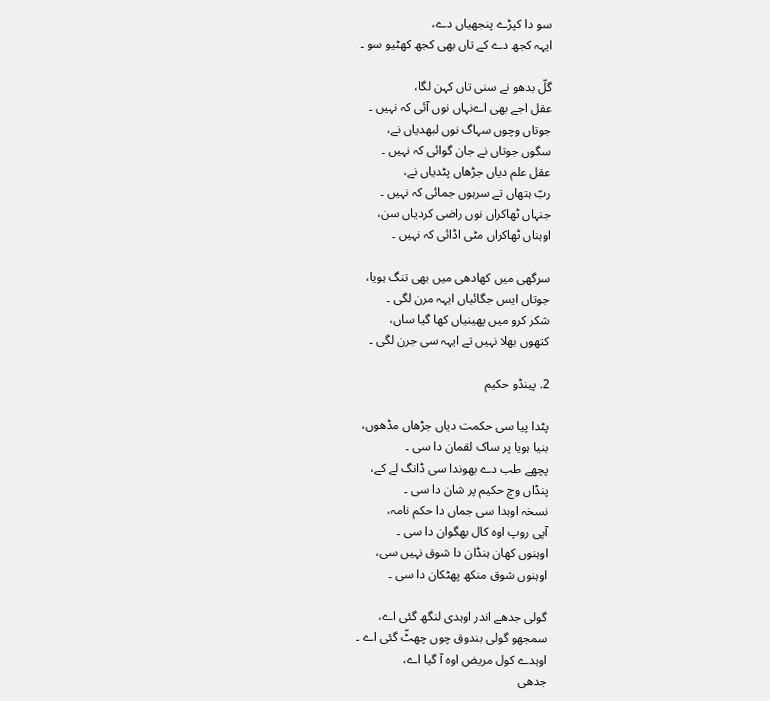سو دا کپڑے پنجھیاں دے،
ایہہ کجھ دے کے تاں بھی کجھ کھٹیو سو ۔

گلّ بدھو نے سنی تاں کہن لگا،
عقل اجے بھی اےنہاں نوں آئی کہ نہیں ۔
جوتاں وچوں سہاگ نوں لبھدیاں نے،
سگوں جوتاں نے جان گوائی کہ نہیں ۔
عقل علم دیاں جڑھاں پٹدیاں نے،
ربّ ہتھاں تے سرہوں جمائی کہ نہیں ۔
جنہاں ٹھاکراں نوں راضی کردیاں سن،
اوہناں ٹھاکراں مٹی اڈائی کہ نہیں ۔

سرگھی میں کھادھی میں بھی تنگ ہویا،
جوتاں ایس جگائیاں ایہہ مرن لگی ۔
شکر کرو میں پھینیاں کھا گیا ساں،
کتھوں بھلا نہیں تے ایہہ سی جرن لگی ۔

2. پینڈو حکیم

پٹدا پیا سی حکمت دیاں جڑھاں مڈھوں،
بنیا ہویا پر ساک لقمان دا سی ۔
پچھے طب دے بھوندا سی ڈانگ لے کے،
پنڈاں وچ حکیم پر شان دا سی ۔
نسخہ اوہدا سی جماں دا حکم نامہ،
آپی روپ اوہ کال بھگوان دا سی ۔
اوہنوں کھان ہنڈان دا شوق نہیں سی،
اوہنوں شوق منکھ پھٹکان دا سی ۔

گولی جدھے اندر اوہدی لنگھ گئی اے،
سمجھو گولی بندوق چوں چھٹّ گئی اے ۔
اوہدے کول مریض اوہ آ گیا اے،
جدھی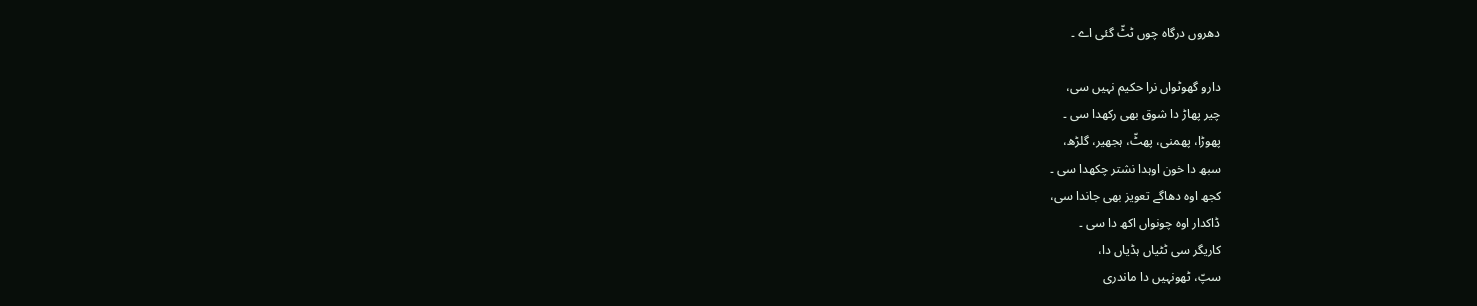دھروں درگاہ چوں ٹٹّ گئی اے ۔

دارو گھوٹواں نرا حکیم نہیں سی،
چیر پھاڑ دا شوق بھی رکھدا سی ۔
پھوڑا، پھمنی، پھٹّ، ہجھیر، گلڑھ،
سبھ دا خون اوہدا نشتر چکھدا سی ۔
کجھ اوہ دھاگے تعویز بھی جاندا سی،
ڈاکدار اوہ چونواں اکھ دا سی ۔
کاریگر سی ٹٹیاں ہڈیاں دا،
سپّ، ٹھونہیں دا ماندری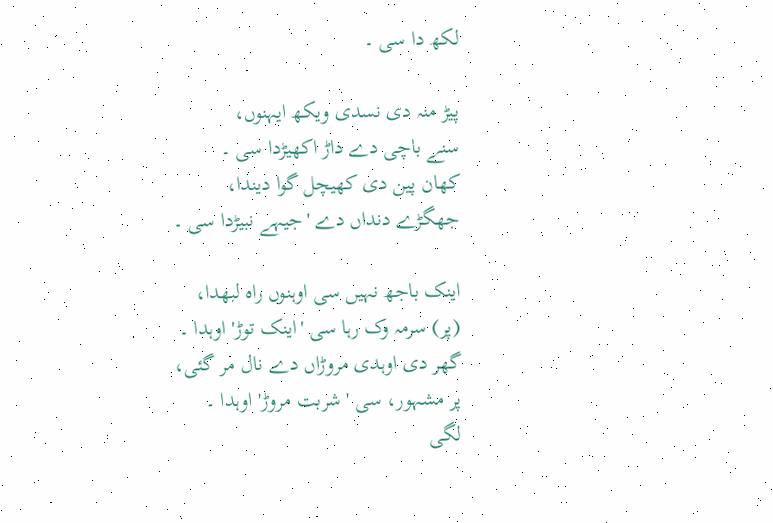لکھ دا سی ۔

پیڑ منہ دی نسدی ویکھ ایہنوں،
سنے باچی دے داڑ اکھیڑدا سی ۔
کھان پین دی کھیچل گوا دیندا،
جھگڑے دنداں دے 'جیہے نبیڑدا سی ۔

اینک باجھ نہیں سی اوہنوں راہ لبھدا،
(پر) سرمہ وک رہا سی 'اینک توڑ' اوہدا ۔
گھر دی اوہدی مروڑاں دے نال مر گئی،
پر مشہور، سی 'شربت مروڑ' اوہدا ۔
لگی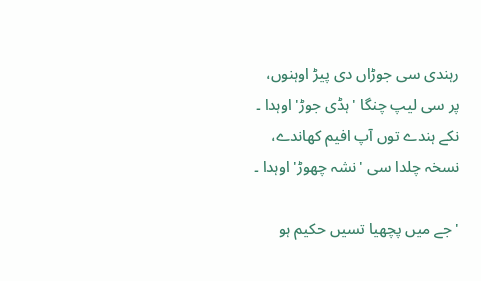رہندی سی جوڑاں دی پیڑ اوہنوں،
پر سی لیپ چنگا 'ہڈی جوڑ' اوہدا ۔
نکے ہندے توں آپ افیم کھاندے،
نسخہ چلدا سی 'نشہ چھوڑ' اوہدا ۔

'جے میں پچھیا تسیں حکیم ہو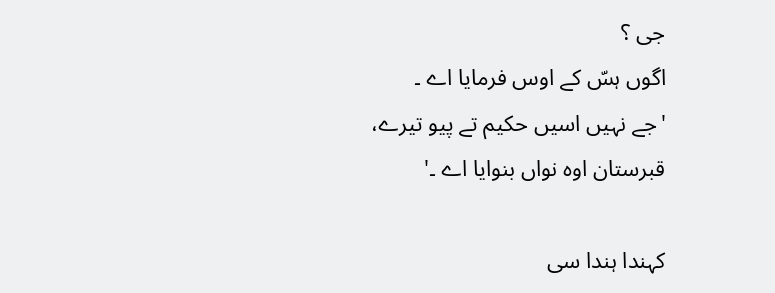جی ؟
اگوں ہسّ کے اوس فرمایا اے ۔
'جے نہیں اسیں حکیم تے پیو تیرے،
قبرستان اوہ نواں بنوایا اے ۔'

کہندا ہندا سی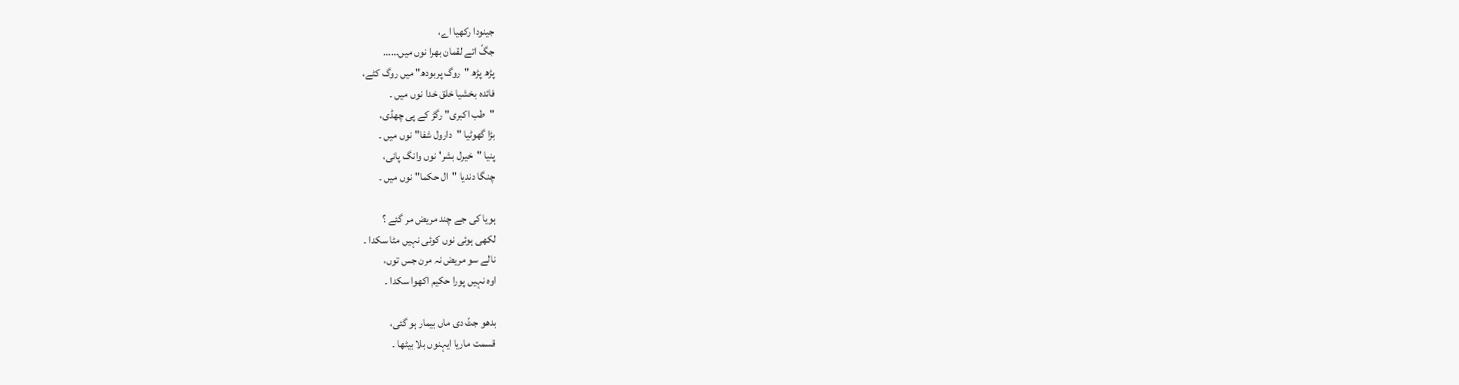جینودا رکھیا اے،
جگّ اتے لقمان بھرا نوں میں……
پڑھ پڑھ "روگ پربودھ" میں روگ کٹے،
فائدہ بخشیا خلق خدا نوں میں ۔
"طب اکبری" رگڑ کے پی چھڈی،
بڑا گھوٹیا "دارول شفا" نوں میں ۔
پنیا "خیرل بشر' نوں وانگ پانی،
چنگا دندیا "ال حکما" نوں میں ۔

ہویا کی جے چند مریض مر گئے ؟
لکھی ہوئی نوں کوئی نہیں مٹا سکدا ۔
نالے سو مریض نہ مرن جس توں،
اوہ نہیں پورا حکیم اکھوا سکدا ۔

بدھو جٹّ دی ماں بیمار ہو گئی،
قسمت ماریا ایہنوں بلا بیٹھا ۔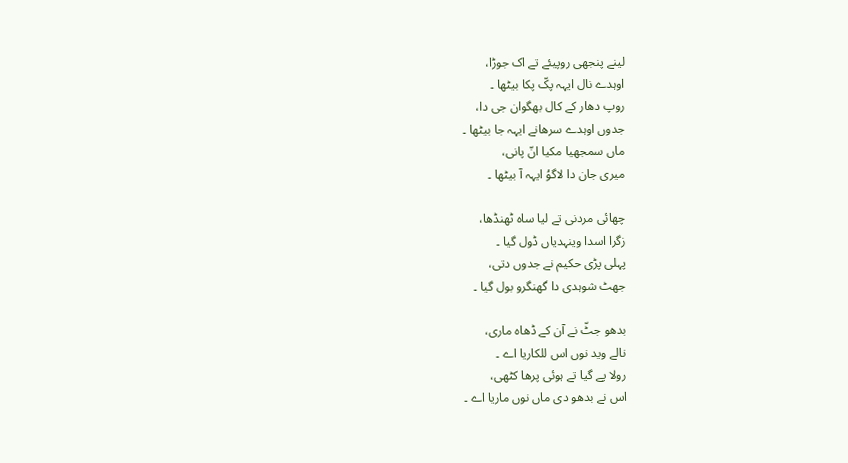لینے پنجھی روپیئے تے اک جوڑا،
اوہدے نال ایہہ پکّ پکا بیٹھا ۔
روپ دھار کے کال بھگوان جی دا،
جدوں اوہدے سرھانے ایہہ جا بیٹھا ۔
ماں سمجھیا مکیا انّ پانی،
میری جان دا لاگوُ ایہہ آ بیٹھا ۔

چھائی مردنی تے لیا ساہ ٹھنڈھا،
زگرا اسدا وینہدیاں ڈول گیا ۔
پہلی پڑی حکیم نے جدوں دتی،
جھٹ شوہدی دا گھنگرو بول گیا ۔

بدھو جٹّ نے آن کے ڈھاہ ماری،
نالے وید نوں اس للکاریا اے ۔
رولا پے گیا تے ہوئی پرھا کٹھی،
اس نے بدھو دی ماں نوں ماریا اے ۔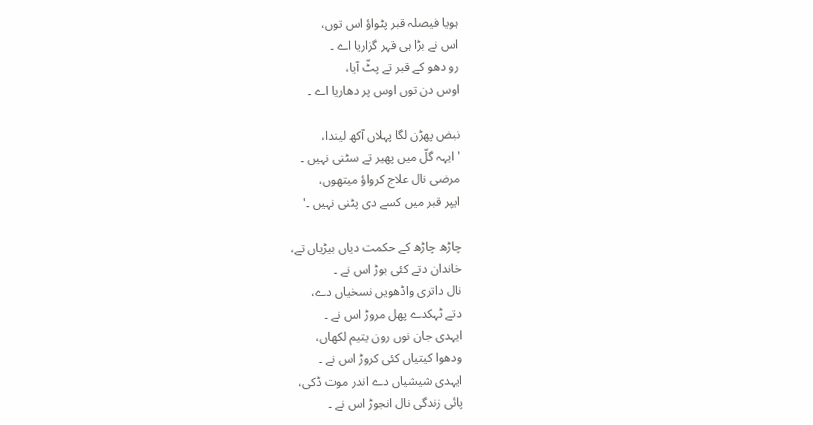ہویا فیصلہ قبر پٹواؤ اس توں،
اس نے بڑا ہی قہر گزاریا اے ۔
رو دھو کے قبر تے پٹّ آیا،
اوس دن توں اوس پر دھاریا اے ۔

نبض پھڑن لگا پہلاں آکھ لیندا،
'ایہہ گلّ میں پھیر تے سٹنی نہیں ۔
مرضی نال علاج کرواؤ میتھوں،
ایپر قبر میں کسے دی پٹنی نہیں ۔'

چاڑھ چاڑھ کے حکمت دیاں بیڑیاں تے،
خاندان دتے کئی بوڑ اس نے ۔
نال داتری واڈھویں نسخیاں دے،
دتے ٹہکدے پھل مروڑ اس نے ۔
ایہدی جان نوں رون یتیم لکھاں،
ودھوا کیتیاں کئی کروڑ اس نے ۔
ایہدی شیشیاں دے اندر موت ڈکی،
پائی زندگی نال انجوڑ اس نے ۔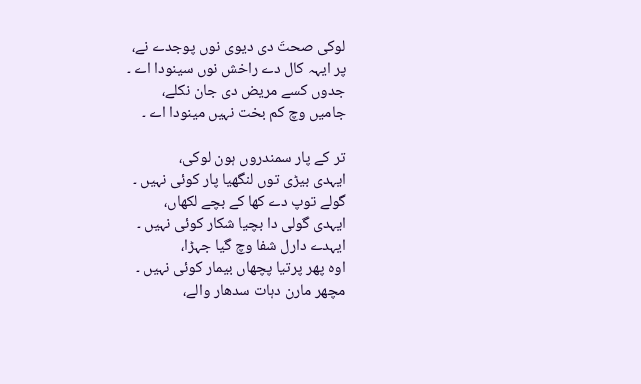لوکی صحتَ دی دیوی نوں پوجدے نے،
پر ایہہ کال دے راخش نوں سینودا اے ۔
جدوں کسے مریض دی جان نکلے،
جامیں وچ کم بخت نہیں مینودا اے ۔

تر کے پار سمندروں ہون لوکی،
ایہدی بیڑی توں لنگھیا پار کوئی نہیں ۔
گولے توپ دے کھا کے بچے لکھاں،
ایہدی گولی دا بچیا شکار کوئی نہیں ۔
ایہدے دارل شفا وچ گیا جہڑا،
اوہ پھر پرتیا پچھاں بیمار کوئی نہیں ۔
مچھر مارن دہات سدھار والے،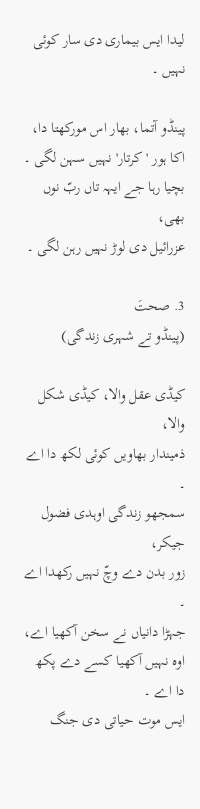لیدا ایس بیماری دی سار کوئی نہیں ۔

پینڈو آتما، بھار اس مورکھتا دا،
اکا ہور 'کرتار' نہیں سہن لگی ۔
بچیا رہا جے ایہہ تاں ربّ نوں بھی،
عزرائیل دی لوڑ نہیں رہن لگی ۔

3. صحتَ
(پینڈو تے شہری زندگی)

کیڈی عقل والا، کیڈی شکل والا،
ذمیندار بھاویں کوئی لکھ دا اے ۔
سمجھو زندگی اوہدی فضول جیکر،
زور بدن دے وچّ نہیں رکھدا اے ۔
جہڑا دانیاں نے سخن آکھیا اے،
اوہ نہیں آکھیا کسے دے پکھ دا اے ۔
ایس موت حیاتی دی جنگ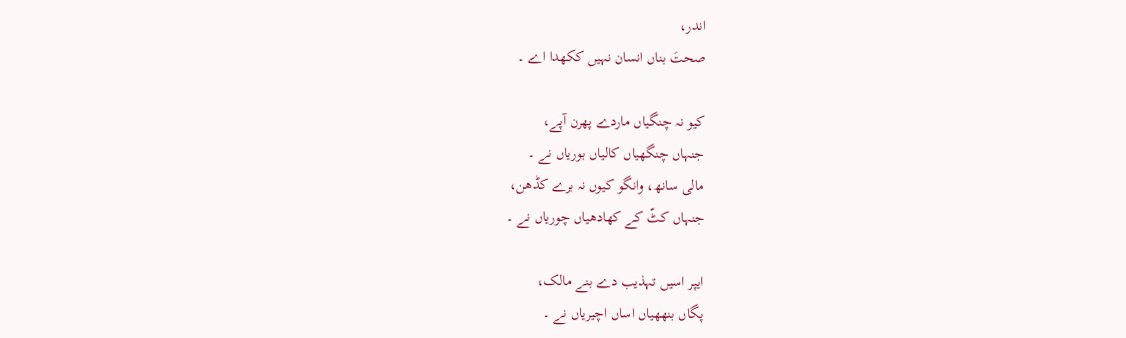اندر،
صحتَ بناں انسان نہیں ککھدا اے ۔

کیو نہ چنگیاں ماردے پھرن آپے،
جنہاں چنگھیاں کالیاں بوریاں نے ۔
مالی سانھ، وانگو کیوں نہ برے کڈھن،
جنہاں کٹّ کے کھادھیاں چوریاں نے ۔

ایپر اسیں تہذیب دے بنے مالک،
پگاں بنھھیاں اساں اچیریاں نے ۔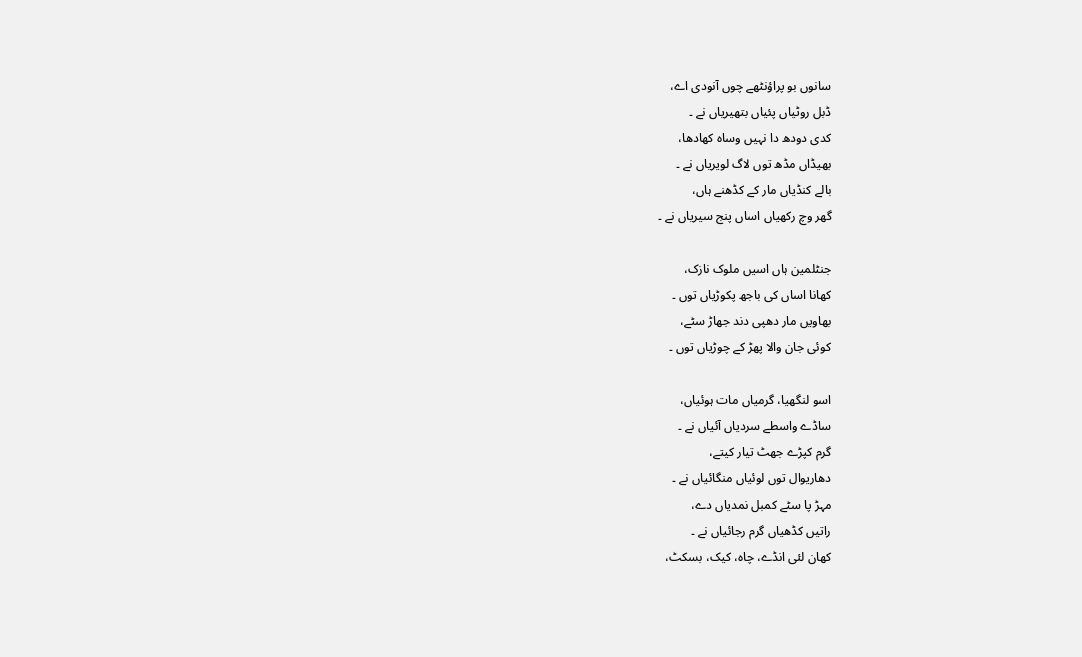سانوں بو پراؤنٹھے چوں آنودی اے،
ڈبل روٹیاں پئیاں بتھیریاں نے ۔
کدی دودھ دا نہیں وساہ کھادھا،
بھیڈاں مڈھ توں لاگ لویریاں نے ۔
بالے کنڈیاں مار کے کڈھنے ہاں،
گھر وچ رکھیاں اساں پنج سیریاں نے ۔

جنٹلمین ہاں اسیں ملوک نازک،
کھانا اساں کی باجھ پکوڑیاں توں ۔
بھاویں مار دھپی دند جھاڑ سٹے،
کوئی جان والا پھڑ کے چوڑیاں توں ۔

اسو لنگھیا، گرمیاں مات ہوئیاں،
ساڈے واسطے سردیاں آئیاں نے ۔
گرم کپڑے جھٹ تیار کیتے،
دھاریوال توں لوئیاں منگائیاں نے ۔
مہڑ پا سٹے کمبل نمدیاں دے،
راتیں کڈھیاں گرم رجائیاں نے ۔
کھان لئی انڈے، چاہ، کیک، بسکٹ،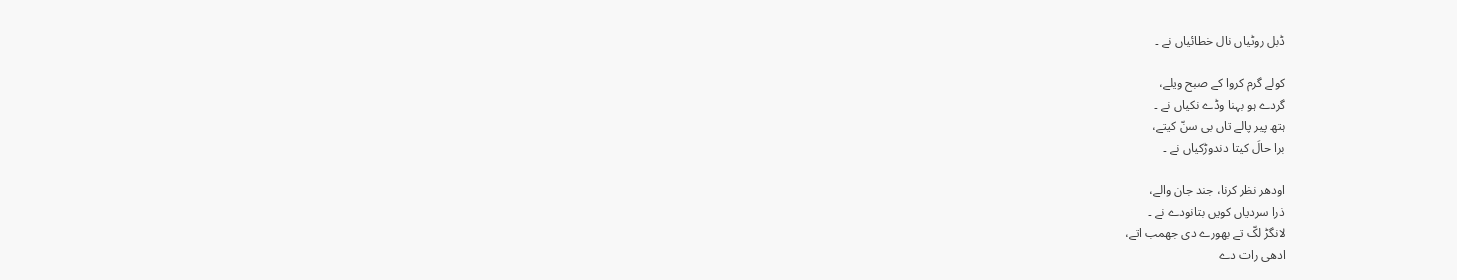ڈبل روٹیاں نال خطائیاں نے ۔

کولے گرم کروا کے صبح ویلے،
گردے ہو بہنا وڈے نکیاں نے ۔
ہتھ پیر پالے تاں بی سنّ کیتے،
برا حالَ کیتا دندوڑکیاں نے ۔

اودھر نظر کرنا، جند جان والے،
ذرا سردیاں کویں بتانودے نے ۔
لانگڑ لکّ تے بھورے دی جھمب اتے،
ادھی رات دے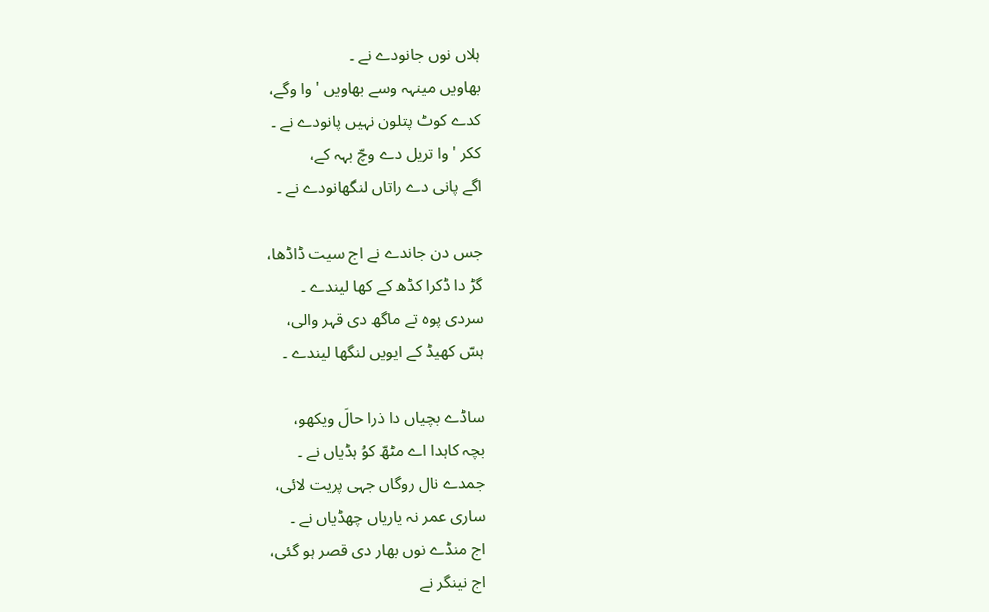ہلاں نوں جانودے نے ۔
بھاویں مینہہ وسے بھاویں 'وا وگے،
کدے کوٹ پتلون نہیں پانودے نے ۔
ککر 'وا تریل دے وچّ بہہ کے،
اگے پانی دے راتاں لنگھانودے نے ۔

جس دن جاندے نے اج سیت ڈاڈھا،
گڑ دا ڈکرا کڈھ کے کھا لیندے ۔
سردی پوہ تے ماگھ دی قہر والی،
ہسّ کھیڈ کے ایویں لنگھا لیندے ۔

ساڈے بچیاں دا ذرا حالَ ویکھو،
بچہ کاہدا اے مٹھّ کوُ ہڈیاں نے ۔
جمدے نال روگاں جہی پریت لائی،
ساری عمر نہ یاریاں چھڈیاں نے ۔
اج منڈے نوں بھار دی قصر ہو گئی،
اج نینگر نے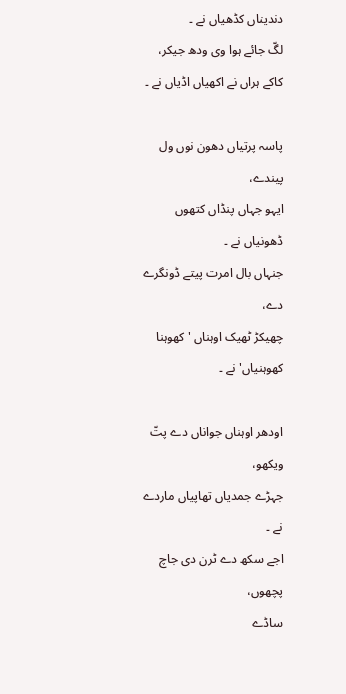دندیناں کڈھیاں نے ۔
لگّ جائے ہوا وی ودھ جیکر،
کاکے ہراں نے اکھیاں اڈیاں نے ۔

پاسہ پرتیاں دھون نوں ول پیندے،
ایہو جہاں پنڈاں کتھوں ڈھونیاں نے ۔
جنہاں بال امرت پیتے ڈونگرے دے،
چھیکڑ ٹھیک اوہناں 'کھوہنا کھوہنیاں' نے ۔

اودھر اوہناں جواناں دے پتّ ویکھو،
جہڑے جمدیاں تھاپیاں ماردے نے ۔
اجے سکھ دے ٹرن دی جاچ پچھوں،
ساڈے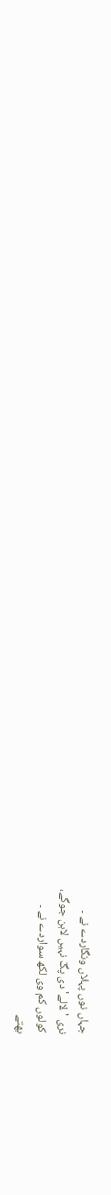جہاں نوں پہلاں ونگاردے نے ۔
نری 'لالے' دی پگّ نہیں لاہن جوگے،
کولوں کم وی لکھ سواردے نے ۔
بھتے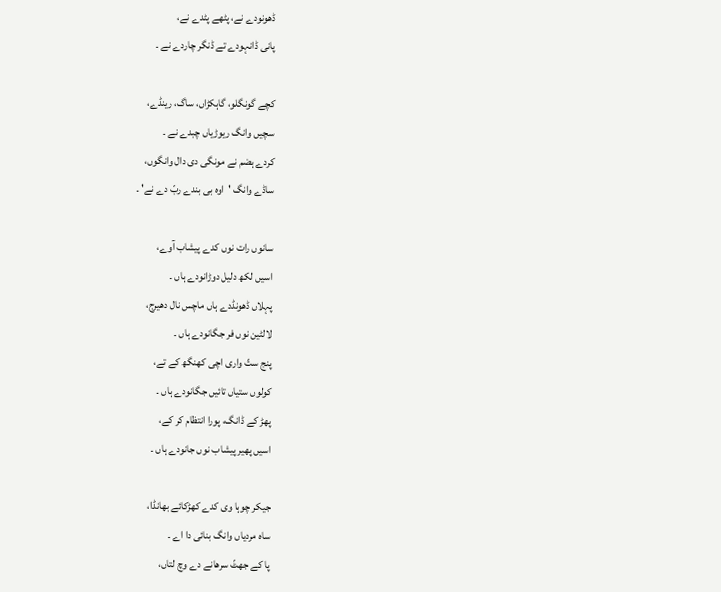ڈھونودے نے، پٹھے پٹدے نے،
پانی ڈانہودے تے ڈنگر چاردے نے ۔

کچے گونگلو، گاہکڑاں، ساگ، رینڈے،
سچیں وانگ ریوڑیاں چبدے نے ۔
کردے ہضم نے مونگی دی دال وانگوں،
ساڈے وانگ 'اوہ بی بندے ربّ دے نے' ۔

سانوں رات نوں کدے پیشاب آوے،
اسیں لکھ دلیل دوڑانودے ہاں ۔
پہلاں ڈھونڈدے ہاں ماچس نال دھیرج،
لالٹین نوں فر جگانودے ہاں ۔
پنج ستّ واری اچی کھنگھ کے تے،
کولوں ستیاں تائیں جگانودے ہاں ۔
پھڑ کے ڈانگ، پورا انتظام کر کے،
اسیں پھیر پیشاب نوں جانودے ہاں ۔

جیکر چوہا وی کدے کھڑکائے بھانڈا،
ساہ مردیاں وانگ بنائی دا اے ۔
پا کے جھٹّ سرھانے دے وچ لتاں،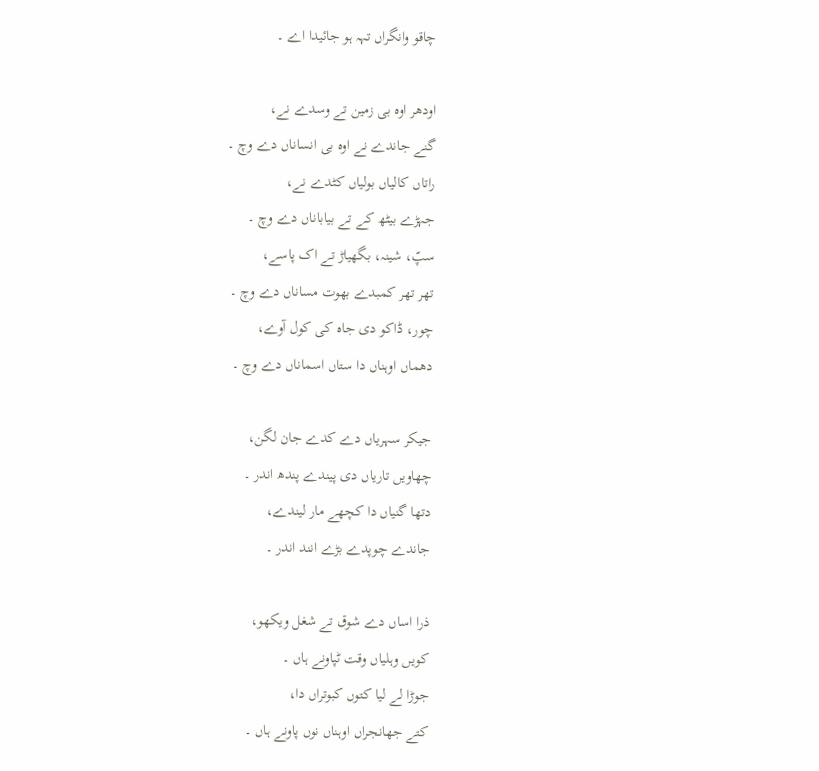چاقو وانگراں تہہ ہو جائیدا اے ۔

اودھر اوہ بی زمین تے وسدے نے،
گنے جاندے نے اوہ بی انساناں دے وچ ۔
راتاں کالیاں بولیاں کٹدے نے،
جہڑے بیٹھ کے تے بیاباناں دے وچ ۔
سپّ، شینہ، بگھیاڑ تے اک پاسے،
تھر تھر کمبدے بھوت مساناں دے وچ ۔
چور، ڈاکو دی جاہ کی کول آوے،
دھماں اوہناں دا ستاں اسماناں دے وچ ۔

جیکر سہریاں دے کدے جان لگن،
چھاویں تاریاں دی پیندے پندھ اندر ۔
دتھا گنیاں دا کچھے مار لیندے،
جاندے چوپدے بڑے انند اندر ۔

ذرا اساں دے شوق تے شغل ویکھو،
کویں وہلیاں وقت ٹپاونے ہاں ۔
جوڑا لے لیا کتوں کبوتراں دا،
کتے جھانجراں اوہناں نوں پاونے ہاں ۔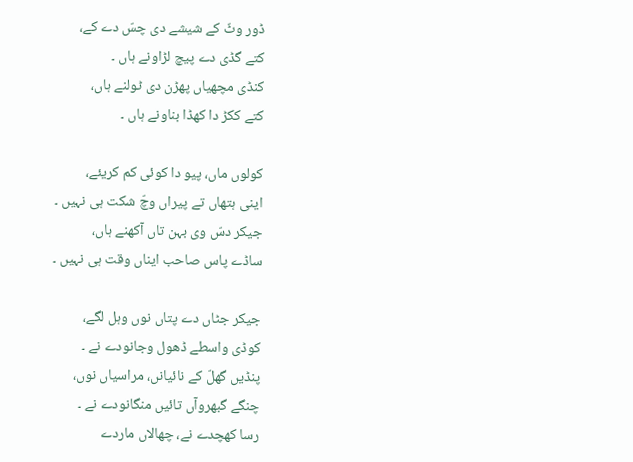ڈور وٹّ کے شیشے دی چسّ دے کے،
کتے گڈی دے پیچ لڑاونے ہاں ۔
کنڈی مچھیاں پھڑن دی ٹولنے ہاں،
کتے ککڑ دا کھڈا بناونے ہاں ۔

کولوں ماں، پیو دا کوئی کم کریئے،
اینی ہتھاں تے پیراں وچّ شکت ہی نہیں ۔
جیکر دسّ وی بہن تاں آکھنے ہاں،
ساڈے پاس صاحب ایناں وقت ہی نہیں ۔

جیکر جٹاں دے پتاں نوں وہل لگے،
کوڈی واسطے ڈھول وجانودے نے ۔
پنڈیں گھلّ کے نائیانں، مراسیاں نوں،
چنگے گبھروآں تائیں منگانودے نے ۔
رسا کھچدے نے، چھالاں ماردے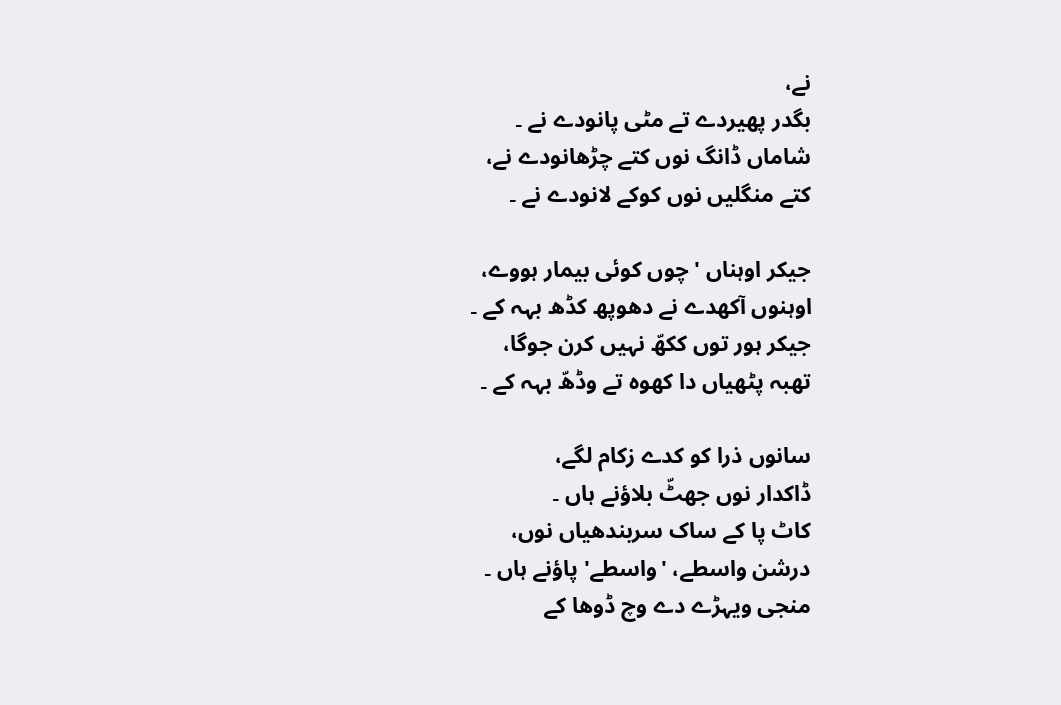نے،
بگدر پھیردے تے مٹی پانودے نے ۔
شاماں ڈانگ نوں کتے چڑھانودے نے،
کتے منگلیں نوں کوکے لانودے نے ۔

جیکر اوہناں 'چوں کوئی بیمار ہووے،
اوہنوں آکھدے نے دھوپھ کڈھ بہہ کے ۔
جیکر ہور توں ککھّ نہیں کرن جوگا،
تھبہ پٹھیاں دا کھوہ تے وڈھّ بہہ کے ۔

سانوں ذرا کو کدے زکام لگے،
ڈاکدار نوں جھٹّ بلاؤنے ہاں ۔
کاٹ پا کے ساک سربندھیاں نوں،
درشن واسطے، 'واسطے' پاؤنے ہاں ۔
منجی ویہڑے دے وچ ڈوھا کے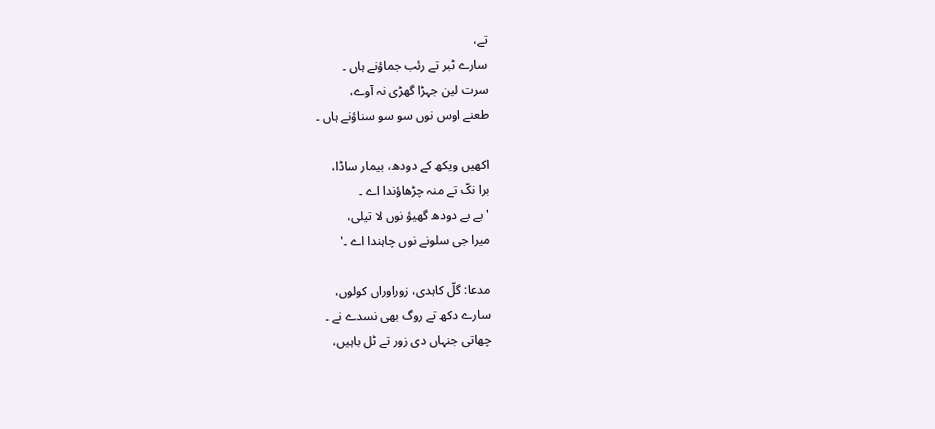تے،
سارے ٹبر تے رئب جماؤنے ہاں ۔
سرت لین جہڑا گھڑی نہ آوے،
طعنے اوس نوں سو سو سناؤنے ہاں ۔

اکھیں ویکھ کے دودھ، بیمار ساڈا،
برا نکّ تے منہ چڑھاؤندا اے ۔
'بے بے دودھ گھیؤ نوں لا تیلی،
میرا جی سلونے نوں چاہندا اے ۔'

مدعا: گلّ کاہدی، زوراوراں کولوں،
سارے دکھ تے روگ بھی نسدے نے ۔
چھاتی جنہاں دی زور تے ٹل باہیں،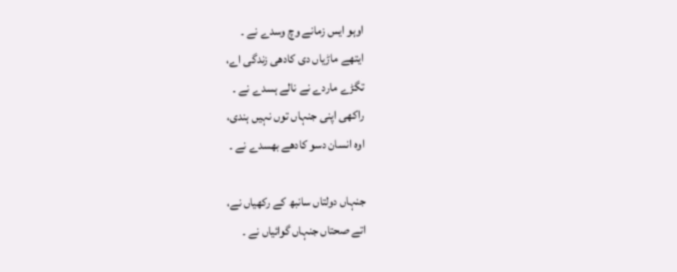اوہو ایس زمانے وچ وسدے نے ۔
ایتھے ماڑیاں دی کادھی زندگی اے،
تگڑے ماردے نے نالے ہسدے نے ۔
راکھی اپنی جنہاں توں نہیں ہندی،
اوہ انسان دسو کادھے بھسدے نے ۔

جنہاں دولتاں سانبھ کے رکھیاں نے،
اتے صحتاں جنہاں گوائیاں نے ۔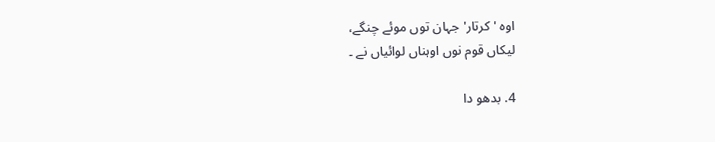اوہ 'کرتار' جہان توں موئے چنگے،
لیکاں قوم نوں اوہناں لوائیاں نے ۔

4. بدھو دا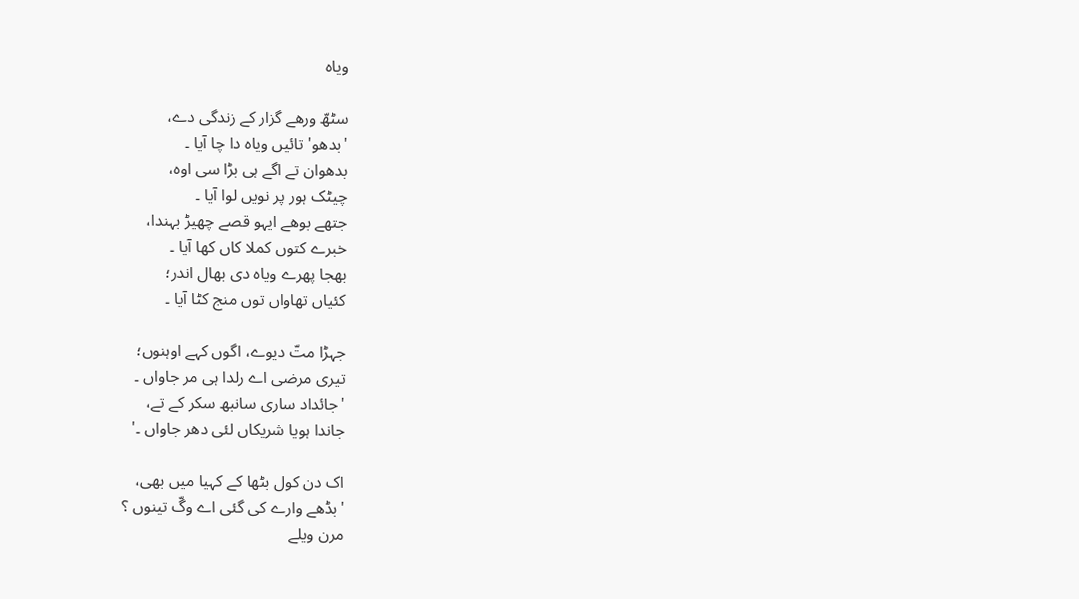ویاہ

سٹھّ ورھے گزار کے زندگی دے،
'بدھو' تائیں ویاہ دا چا آیا ۔
بدھوان تے اگے ہی بڑا سی اوہ،
چیٹک ہور پر نویں لوا آیا ۔
جتھے بوھے ایہو قصے چھیڑ بہندا،
خبرے کتوں کملا کاں کھا آیا ۔
بھجا پھرے ویاہ دی بھال اندر؛
کئیاں تھاواں توں منج کٹا آیا ۔

جہڑا متّ دیوے، اگوں کہے اوہنوں؛
تیری مرضی اے رلدا ہی مر جاواں ۔
'جائداد ساری سانبھ سکر کے تے،
جاندا ہویا شریکاں لئی دھر جاواں ۔'

اک دن کول بٹھا کے کہیا میں بھی،
'بڈھے وارے کی گئی اے وگّ تینوں ؟
مرن ویلے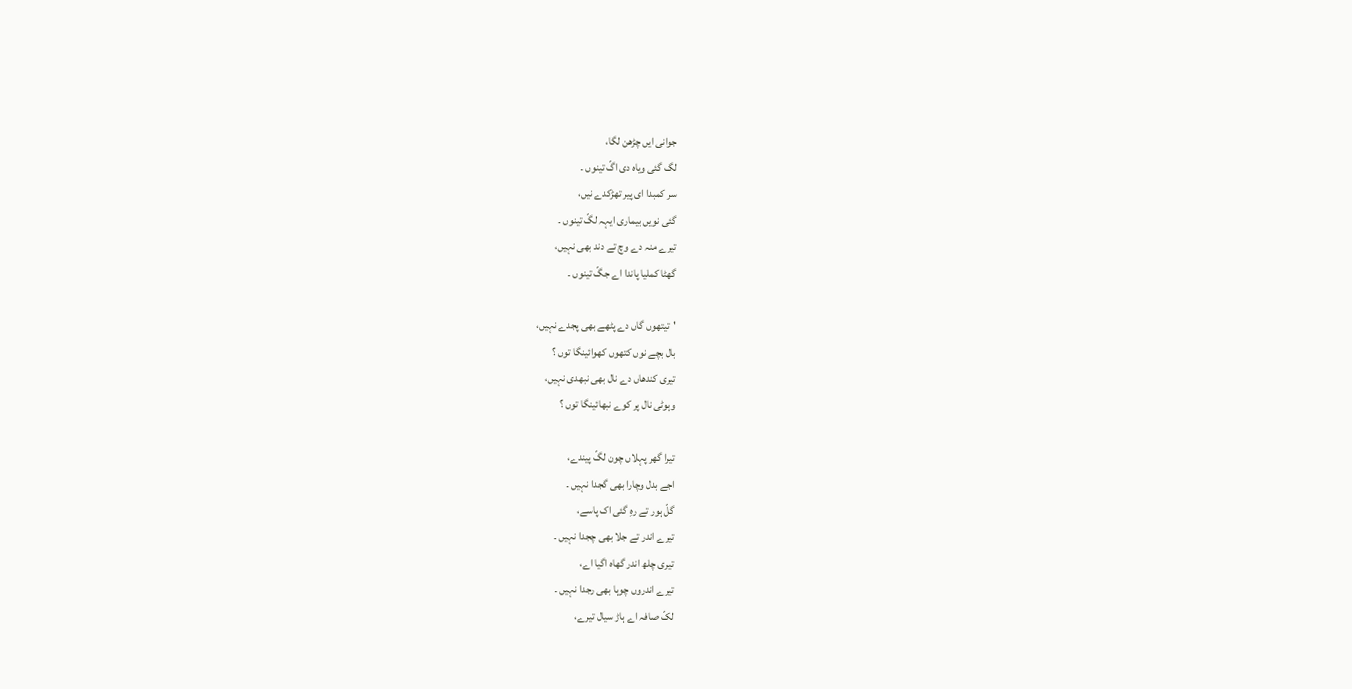جوانی ایں چڑھن لگا،
لگ گئی ویاہ دی اگّ تینوں ۔
سر کمبدا ای پیر تھڑکدے نیں،
گئی نویں بیماری ایہہ لگّ تینوں ۔
تیرے منہ دے وچ تے دند بھی نہیں،
گھٹا کملیا پاندا اے جگّ تینوں ۔

'تیتھوں گاں دے پٹھے بھی پجدے نہیں،
بال بچے نوں کتھوں کھوائینگا توں ؟
تیری کندھاں دے نال بھی نبھدی نہیں،
وہوٹی نال پر کوے نبھائینگا توں ؟

تیرا گھر پہلاں چون لگّ پیندے،
اجے بدل وچارا بھی گجدا نہیں ۔
گلّ ہور تے رہِ گئی اک پاسے،
تیرے اندر تے جلا بھی چجدا نہیں ۔
تیری چلھ اندر گھاہ اگیا اے،
تیرے اندروں چوہا بھی رجدا نہیں ۔
لکّ صافہ اے ہاڑ سیال تیرے،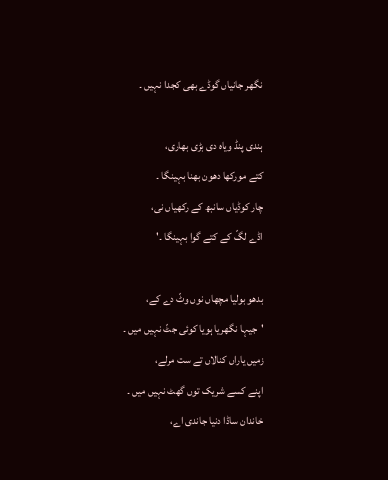نگھر جانیاں گوڈے بھی کجدا نہیں ۔

ہندی پنڈ ویاہ دی بڑی بھاری،
کتے مورکھا دھون بھنا بہینگا ۔
چار کوڈیاں سانبھ کے رکھیاں نی،
اڈے لگّ کے کتے گوا بہینگا ۔'

بدھو بولیا مچھاں نوں وٹّ دے کے،
'جیہا نگھریا ہویا کوئی جٹّ نہیں میں ۔
زمیں یاراں کنالاں تے ست مرلے،
اپنے کسے شریک توں گھٹ نہیں میں ۔
خاندان ساڈا دنیا جاندی اے،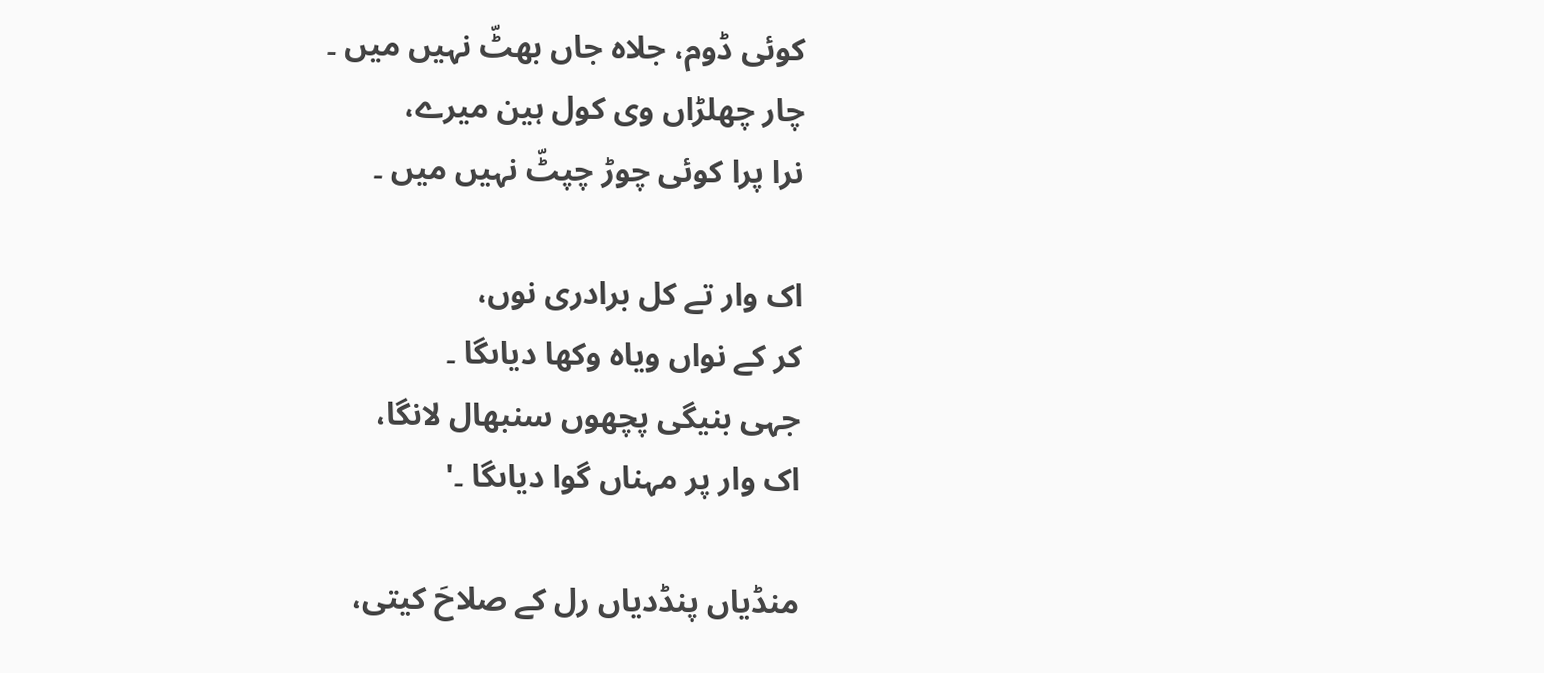کوئی ڈوم، جلاہ جاں بھٹّ نہیں میں ۔
چار چھلڑاں وی کول ہین میرے،
نرا پرا کوئی چوڑ چپٹّ نہیں میں ۔

اک وار تے کل برادری نوں،
کر کے نواں ویاہ وکھا دیاںگا ۔
جہی بنیگی پچھوں سنبھال لانگا،
اک وار پر مہناں گوا دیاںگا ۔'

منڈیاں پنڈدیاں رل کے صلاحَ کیتی،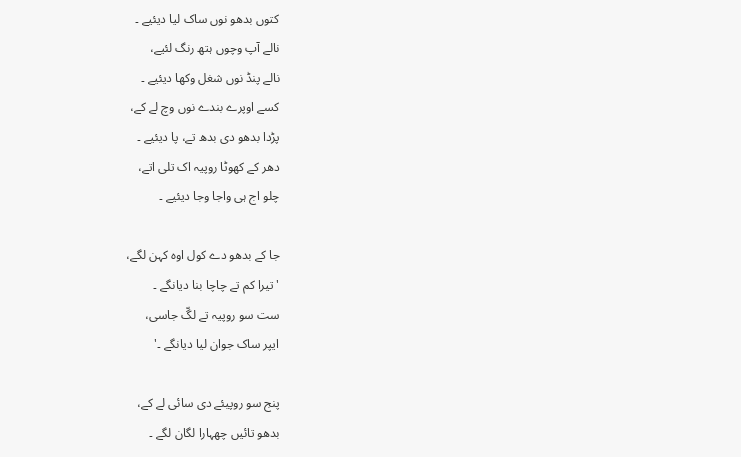کتوں بدھو نوں ساک لیا دیئیے ۔
نالے آپ وچوں ہتھ رنگ لئیے،
نالے پنڈ نوں شغل وکھا دیئیے ۔
کسے اوپرے بندے نوں وچ لے کے،
پڑدا بدھو دی بدھ تے، پا دیئیے ۔
دھر کے کھوٹا روپیہ اک تلی اتے،
چلو اج ہی واجا وجا دیئیے ۔

جا کے بدھو دے کول اوہ کہن لگے،
'تیرا کم تے چاچا بنا دیانگے ۔
ست سو روپیہ تے لگّ جاسی،
ایپر ساک جوان لیا دیانگے ۔'

پنج سو روپیئے دی سائی لے کے،
بدھو تائیں چھہارا لگان لگے ۔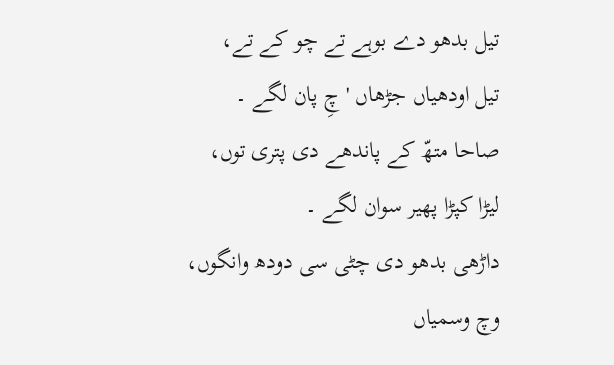تیل بدھو دے بوہے تے چو کے تے،
تیل اودھیاں جڑھاں 'چِ پان لگے ۔
صاحا متھّ کے پاندھے دی پتری توں،
لیڑا کپڑا پھیر سوان لگے ۔
داڑھی بدھو دی چٹی سی دودھ وانگوں،
وچ وسمیاں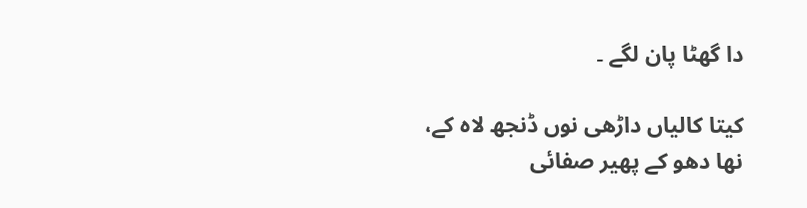دا گھٹا پان لگے ۔

کیتا کالیاں داڑھی نوں ڈنجھ لاہ کے،
نھا دھو کے پھیر صفائی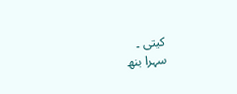کیتی ۔
سہرا بنھ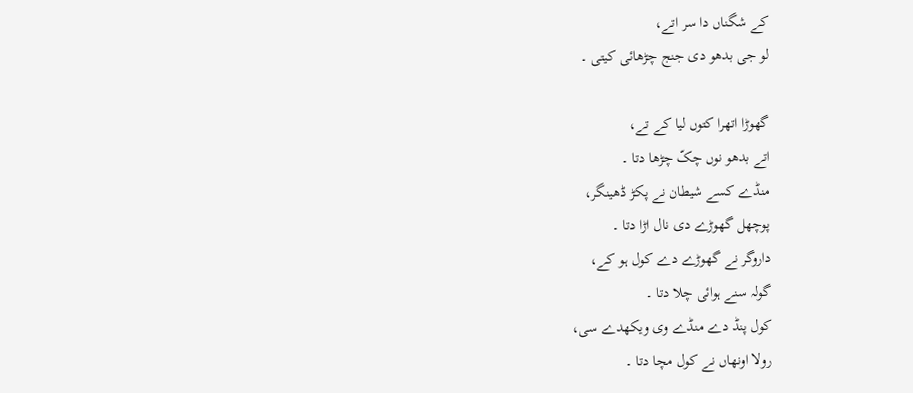کے شگناں دا سر اتے،
لو جی بدھو دی جنج چڑھائی کیتی ۔

گھوڑا اتھرا کتوں لیا کے تے،
اتے بدھو نوں چکّ چڑھا دتا ۔
منڈے کسے شیطان نے پکڑ ڈھینگر،
پوچھل گھوڑے دی نال اڑا دتا ۔
داروگر نے گھوڑے دے کول ہو کے،
گولہ سنے ہوائی چلا دتا ۔
کول پنڈ دے منڈے وی ویکھدے سی،
رولا اونھاں نے کول مچا دتا ۔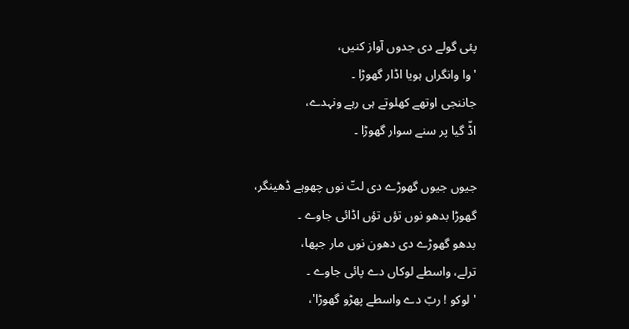پئی گولے دی جدوں آواز کنیں،
'وا وانگراں ہویا اڈار گھوڑا ۔
جاننجی اوتھے کھلوتے ہی رہے ونہدے،
اڈّ گیا پر سنے سوار گھوڑا ۔

جیوں جیوں گھوڑے دی لتّ نوں چھوہے ڈھینگر،
گھوڑا بدھو نوں تؤں تؤں اڈائی جاوے ۔
بدھو گھوڑے دی دھون نوں مار جپھا،
ترلے، واسطے لوکاں دے پائی جاوے ۔
'لوکو ! ربّ دے واسطے پھڑو گھوڑا'،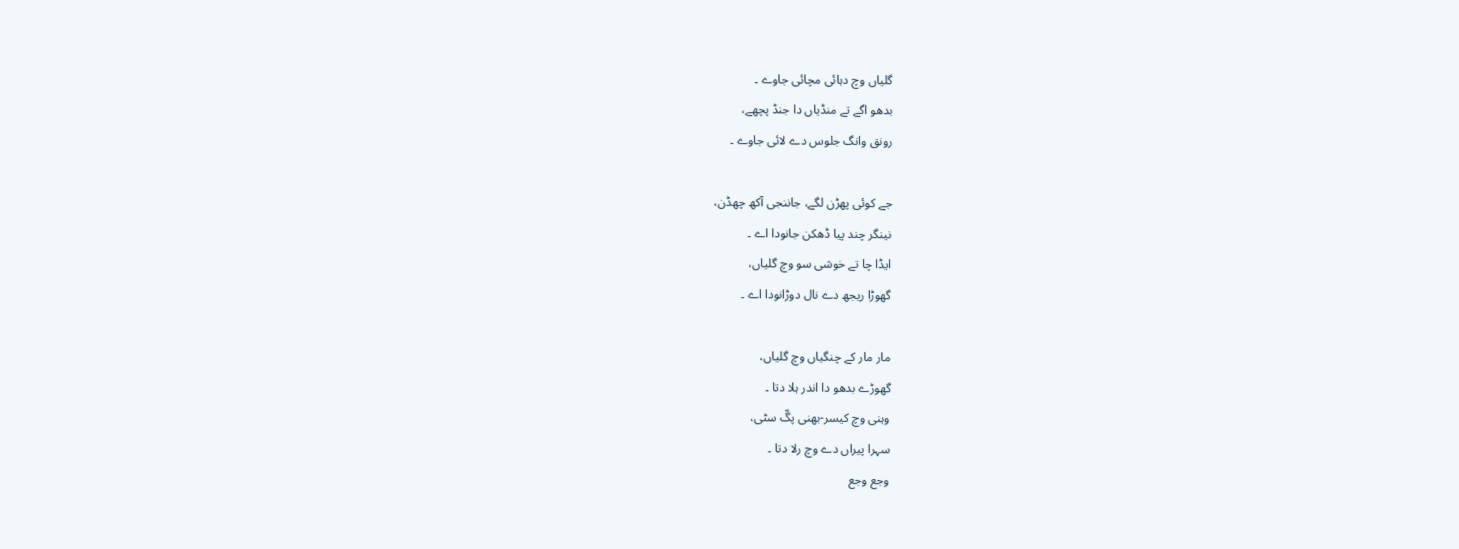گلیاں وچ دہائی مچائی جاوے ۔
بدھو اگے تے منڈیاں دا جنڈ پچھے،
رونق وانگ جلوس دے لائی جاوے ۔

جے کوئی پھڑن لگے، جاننجی آکھ چھڈن،
نینگر چند پیا ڈھکن جانودا اے ۔
ایڈا چا تے خوشی سو وچ گلیاں،
گھوڑا ریجھ دے نال دوڑانودا اے ۔

مار مار کے چنگیاں وچ گلیاں،
گھوڑے بدھو دا اندر ہلا دتا ۔
وہنی وچ کیسر-بھنی پگّ سٹی،
سہرا پیراں دے وچ رلا دتا ۔
وجع وجع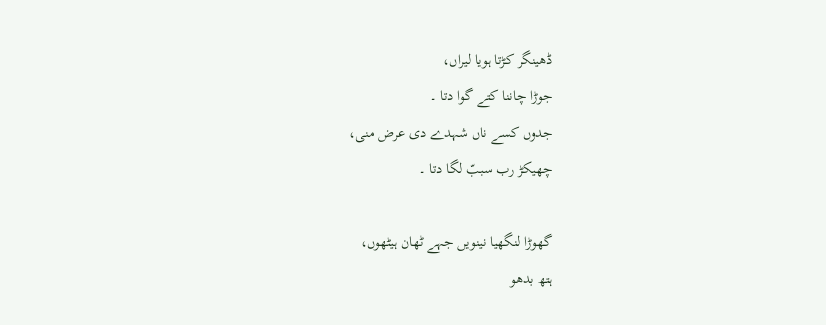ڈھینگر کڑتا ہویا لیراں،
جوڑا چاننا کتے گوا دتا ۔
جدوں کسے ناں شہدے دی عرض منی،
چھیکڑ رب سببّ لگا دتا ۔

گھوڑا لنگھیا نینویں جہے ٹھان ہیٹھوں،
ہتھ بدھو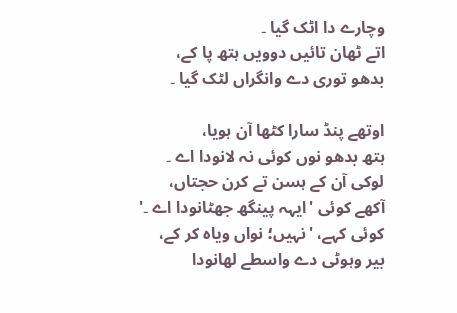وچارے دا اٹک گیا ۔
اتے ٹھان تائیں دوویں ہتھ پا کے،
بدھو توری دے وانگراں لٹک گیا ۔

اوتھے پنڈ سارا کٹھا آن ہویا،
ہتھ بدھو نوں کوئی نہ لانودا اے ۔
لوکی آن کے ہسن تے کرن حجتاں،
آکھے کوئی 'ایہہ پینگھ جھٹانودا اے ۔'
کوئی کہے، 'نہیں؛ نواں ویاہ کر کے،
بیر وہوٹی دے واسطے لھانودا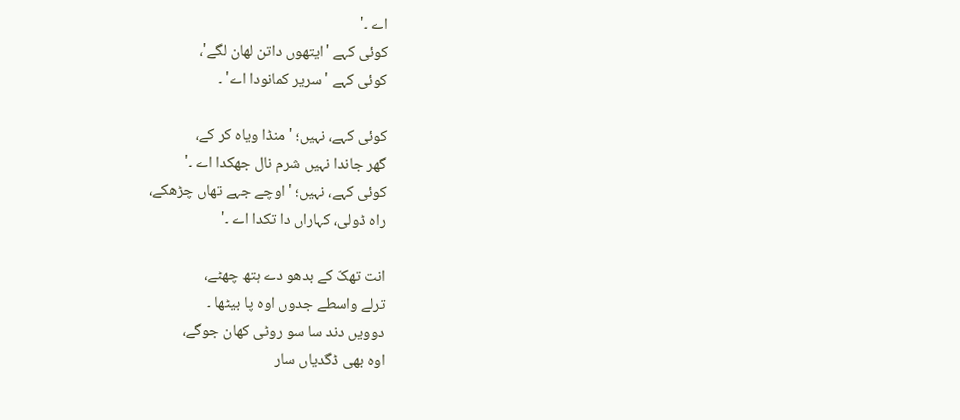اے ۔'
کوئی کہے 'ایتھوں داتن لھان لگے'،
کوئی کہے 'سریر کمانودا اے' ۔

کوئی کہے، نہیں؛ 'منڈا ویاہ کر کے،
گھر جاندا نہیں شرم نال جھکدا اے ۔'
کوئی کہے، نہیں؛ 'اوچے جہے تھاں چڑھکے،
راہ ڈولی، کہاراں دا تکدا اے ۔'

انت تھکّ کے بدھو دے ہتھ چھٹے،
ترلے واسطے جدوں اوہ پا بیٹھا ۔
دوویں دند سا سو روٹی کھان جوگے،
اوہ بھی ڈگدیاں سار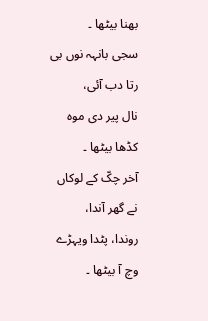بھنا بیٹھا ۔
سجی بانہہ نوں بی رتا دب آئی،
نال پیر دی موہ کڈھا بیٹھا ۔
آخر چکّ کے لوکاں نے گھر آندا،
روندا، پٹدا ویہڑے وچ آ بیٹھا ۔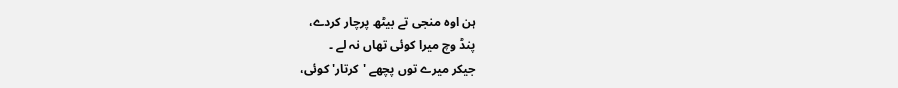ہن اوہ منجی تے بیٹھ پرچار کردے،
پنڈ وچ میرا کوئی تھاں نہ لے ۔
جیکر میرے توں پچھے 'کرتار' کوئی،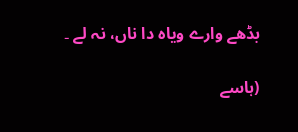بڈھے وارے ویاہ دا ناں، نہ لے ۔

(ہاسے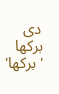دی برکھا 'برکھا'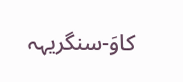کاوَ-سنگریہہ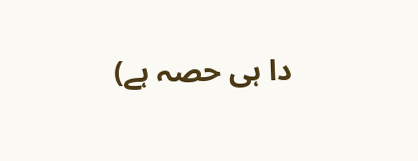دا ہی حصہ ہے)